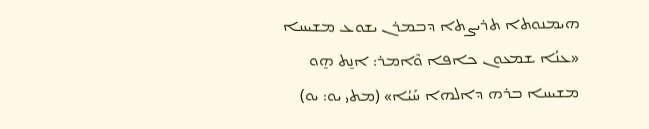ܗܝܡܢܘܬܐ ܬܪܝܨܬܐ ܕܒܡܪܢ ܝܫܘܥ ܡܫܝܚܐ
«ܥܢܳܐ ܫܡܥܘܢ ܟܐܦܐ ܘܶܐܡܪ: ܐܢ̱ܬ ܗ̱ܘ ܡܫܝܚܐ ܒܪܗ ܕܐܠܗܐ ܚܰܝܳܐ» (ܡܬܝ ܝܘ: ܝܘ)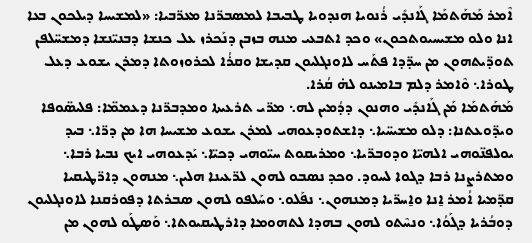ܐܶܡܪ ܡܰܗܰܬܡܰܐ ܓܰܐܢܕܺܝ ܪܳܢܘܝܐ ܗܢܕܘܝܐ ܛܒܝܒܐ ܠܡܣܒܪ̈ܢܐ ܡܥܪ̈ܒܝܐ: «ܠܡܫܝܚܐ ܕܝܠܟܘܢ ܒܥܐ ܐܢܐ ܘܠܘ ܡܫܝܚܝܘܬܟܘܢ» ܘܟܕ ܐܬܒܥܝ ܡܢܗ ܒܙܒܢ ܕܢܰܟܪܙ ܥܠ ܟܢܫܐ ܕܒܢܝ̈ܢܫܐ ܕܡܫܚ̈ܠܦܢ ܬܘܕ̈ܝܬܗܘܢ ܡܢ ܚܕ̈ܕܐ ܦܬܰܚ ܠܐܘܢܓܠܝܘܢ ܩܕܝܫܐ ܘܩܪܳܐ ܠܟܪܘܙܘܬܐ ܕܡܪܢ ܝܫܘܥ ܕܥܠ ܛܘܪܐ܆ ܘܶܐܡܪ ܕܠܡ ܒܐܡܝܢܘ ܠܗ̇ ܩܳܪܐ.
ܡܰܗܰܬܡܰܐ ܡܰܢ ܓܰܐܢܕܺܝ ܘܗܢܘܢ ܕܕܳܡܝܢ ܠܗ܆ ܡܪ̈ܝ ܬܪܥܝܬܐ ܘܡܕܒܪ̈ܢܐ ܕܥܡܡ̈ܐ: ܦܠܝܣ̈ܘܦܐ ܘܝܕ̈ܘܥܬܢܐ: ܕܠܘ ܡܫܝܚ̈ܝܐ܆ ܕܐܫܬܘܕܥܘܗܝ ܠܡܪܢ ܝܫܘܥ ܡܫܝܚܐ ܗܐ ܡܢ ܕܪ̈ܐ܆ ܒܝܕ ܝܘܠܦܢ̈ܘܗܝ ܐܠܗܝ̈ܐ ܘܕܘܒܪ̈ܝܐ܆ ܘܡܪܝܩܘܬ ܚܝ̈ܘܗܝ ܕܟܝ̈ܐ܆ ܝܰܕܥܘܗܝ ܐܝܟ ܢܒܝܐ ܪܒܐ܆ ܘܡܬܪܨܢܐ ܪܒܐ ܕܓܘܐ ܠܚܘܕ. ܘܟܕ ܢܣܒܘ ܠܗܘܢ ܠܪ̈ܥܝܢܐ ܗܠܝܢ܆ ܡܢܗܘܢ ܕܐܪ̈ܛܝܩܝܐ ܩܕ̈ܡܝܐ ܐܳܡܪ ܐ̱ܢܐ ܘܐ̱ܚܪ̈ܝܐ ܕܡܢܗܘܢ܆ ܢܦܰܠܘ܆ ܘܚܰܠܦܘ ܠܗܘܢ ܣܒܪܬܐ ܕܦܘܪܩܢܐ ܠܐܘܢܓܠܝܘܢ ܕܘܒܳܪܝܐ ܕܓܰܘܳܐ܆ ܘܢܚܶܬܘ ܠܗܘܢ ܒܗܕܐ ܠܬܗܘܡܐ ܕܐܪܛܝܩܝܘܬܐ܆ ܘܰܣܛܰܘ ܠܗܘܢ ܡܢ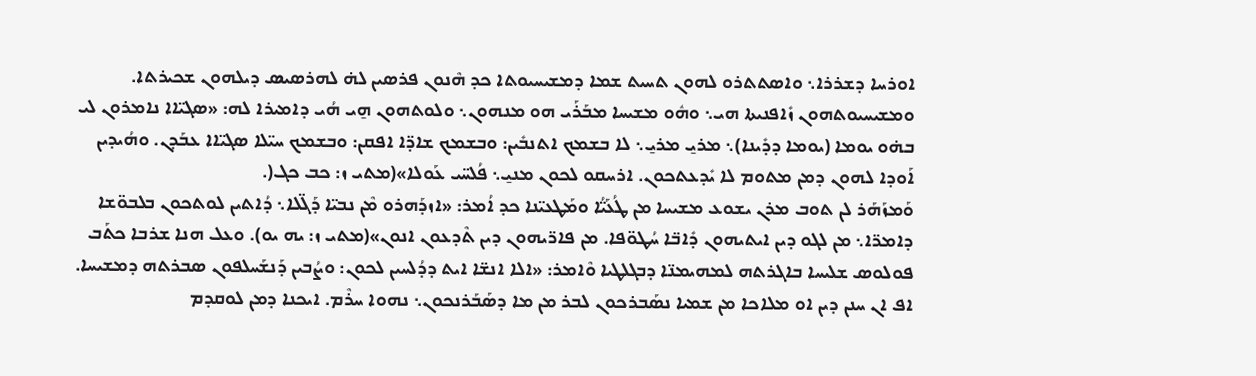ܐܘܪܚܐ ܕܫܪܪܐ܆ ܘܐܣܬܬܪܘ ܠܗܘܢ ܬܚܝܬ ܫܡܐ ܕܡܫܝܚܝܘܬܐ ܟܕ ܗܶܢܘܢ ܦܪܣܝܢ ܠܗ̇ ܠܗܪܣܝܣ ܕܝܠܗܘܢ ܫܟܝܪܬܐ. ܘܡܫܝܚܝܘܬܗܘܢ ܙܺܐܦܢܝܬܐ ܗܝ܆ ܘܗܽܘ ܡܫܝܚܐ ܡܒܰܪܰܝ ܗܘ ܡܢܗܘܢ܆ ܘܠܘܬܗܘܢ ܗ̱ܝ ܗܳܝ ܕܐܡܝܪܐ ܠܗ: «ܣܓܝ̈ܐܐ ܢܐܡܪܘܢ ܠܝ ܒܗ̇ܘ ܝܘܡܐ (ܝܘܡܐ ܕܕܺܝܢܐ)܆ ܡܪܝ̱ ܡܪܝ̱܆ ܠܐ ܒܫܡܟ ܐܬܢܒܺܝܢ: ܘܒܫܡܟ ܫܐܕ̈ܐ ܐܦܩܢ: ܘܒܫܡܟ ܚܝ̈ܠܐ ܣܓܝ̈ܐܐ ܥܒܰܕܢ. ܘܗܳܝܕܝܢ ܐܰܘܕܐ ܠܗܘܢ ܕܡܢ ܡܬܘܡ ܠܐ ܝܺܕܥܬܟܘܢ. ܐܪܚܩܘ ܠܟܘܢ ܡܢܝ̱܆ ܦܳܠܚ̈ܝ ܥܰܘܠܐ»(ܡܬܝ ܙ: ܟܒ ܟܓ(.
ܘܰܡܙܰܗܰܪ ܠܢ ܬܘܒ ܡܪܢ ܝܫܘܥ ܡܫܝܚܐ ܡܢ ܛܳܥܰܝ̈ܳܐ ܘܡܰܛܥܝ̈ܢܐ ܟܕ ܐܳܡܪ: «ܐܙܕܰܗܪܘ ܡܶܢ ܢܒܝ̈ܐ ܕܰܓ̈ܠܐ܆ ܕܳܐܬܝܢ ܠܘܬܟܘܢ ܒܠܒܘ̈ܫܐ ܕܐܡܪ̈ܐ܆ ܡܢ ܠܓܘ ܕܝܢ ܐܝܬܝܗܘܢ ܕܺܐܒ̈ܐ ܚܳܛܘ̈ܦܐ. ܡܢ ܦܐܪ̈ܝܗܘܢ ܕܝܢ ܬܶܕܥܘܢ ܐܢܘܢ»(ܡܬܝ ܙ: ܝܗ ܝܘ). ܘܥܠ ܗܢܐ ܫܪܒܐ ܟܬܰܒ ܦܘܠܘܣ ܫܠܝܚܐ ܒܐܓܪܬܗ ܠܡܗܝܡܢ̈ܐ ܕܒܓܠܛܝܐ ܘܶܐܡܪ: «ܐܠܐ ܐܢܫ̈ܐ ܐܝܬ ܕܕܳܠܚܝܢ ܠܟܘܢ: ܘܨܳܒܝܢ ܕܰܢܫܰܚܠܦܘܢ ܣܒܪܬܗ ܕܡܫܝܚܐ. ܐܦ ܐܢ ܚܢܢ ܕܝܢ ܐܘ ܡܠܐܟܐ ܡܢ ܫܡܝܐ ܢܣܰܒܪܟܘܢ ܠܒܪ ܡܢ ܡܐ ܕܣܰܒܰܪܢܟܘܢ܆ ܢܗܘܐ ܚܪܶܡ. ܐܝܟܢܐ ܕܡܢ ܠܘܩܕܡ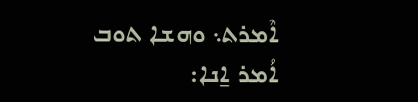ܐܶܡܪܬ܆ ܘܗܫܐ ܬܘܒ ܐܳܡܪ ܐ̱ܢܐ: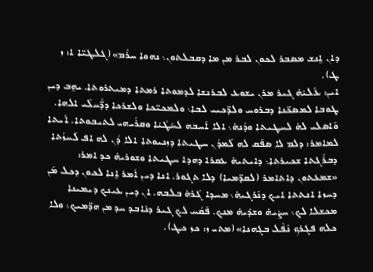ܕܐܢ ܐ̱ܢܫ ܡܣܒܪ ܠܟܘܢ ܠܒܪ ܡܢ ܡܐ ܕܩܒܠܬܘܢ܆ ܢܗܘܐ ܚܪܶܡ»(ܓܠܛܝ̈ܐ ܐ: ܙ ܛ).
ܐܝܢ: ܥܰܠܝܶܗ̇ ܓܝܪ ܡܪܢ ܝܫܘܥ ܠܒܪܢܫܐ ܠܕܡܘܬܐ ܪܡܬܐ ܕܡܝܬܪܘܬܐ. ܝܗ̱ܒ ܕܝܢ ܛܘܒܐ ܠܡܣܟ̈ܢܐ ܕܒܪܘܚ ܘܠܕ̈ܟܝܝ ܠܒܐ܆ ܘܠܡܟܝ̈ܟܐ ܘܠܫܪܟܐ ܕܕ̈ܳܚܠܰܝ ܐܠܗܐ. ܘܰܐܣܠܝ ܠܗ̇ ܠܚܛܝܬܐ ܘܕܳܢܗ̇܆ ܐܠܐ ܐܰܚܒܗ ܠܚܰܛܳܝܳܐ ܘܩܪܳܝܗܝ ܠܬܝܒܘܬܐ. ܐܰܝܬܐ ܠܡܐܡܪ: ܕܠܡ ܠܐ ܣܦܰܩ ܠܗ ܠܰܡܕܳܢ ܚܛܝܬܐ ܕܙܢܝܘܬܐ ܐܠܐ ܕܳܢ ܠܗ ܐܦ ܠܰܚܙܳܬܐ ܕܒܪܶܓܬܐ ܫܟܝܪܬܐ܆ ܕܐܝܬܝܗ̇ ܥܩܪܐ ܕܗܕܐ ܚܛܝܬܐ ܘܫܘܪܝܗ̇ ܟܕ ܐܡܪ: «ܫܡܥܬܘܢ ܕܐܬܐܡܪ (ܠܩܕ̈ܡܝܐ) ܕܠܐ ܬܓܘܪ. ܐܢܐ ܕܝܢ ܐܳܡܪ ܐ̱ܢܐ ܠܟܘܢ ܕܟܠ ܡܰܢ ܕܚܙܐ ܐܢܬܬܐ ܐܝܟ ܕܢܶܪܓܝܗ̇܆ ܡܚܕܐ ܓܳܪܗ̇ ܒܠܒܗ. ܐܢ ܕܝܢ ܥܝܢܟ ܕܝܡܝܢܐ ܡܟܫܠܐ ܠܟ܆ ܚܨܺܝܗ̇ ܘܫܕܺܝܗ̇ ܡܢܟ. ܦܰܩܳܚ ܠܟ ܓܝܪ ܕܢܺܐܒܕ ܚܕ ܡܢ ܗܕ̈ܡܝܟ܆ ܘܠܐ ܟܠܗ ܦܓܪܟ ܢܶܦܶܠ ܒܓܗܢܐ»(ܡܬܝ ܙ: ܟܙ ܟܛ).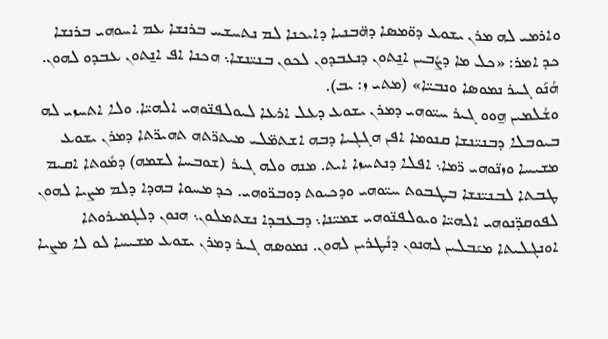ܘܐܪܡܝ ܠܗ ܡܪܢ ܝܫܘܥ ܕܘ̈ܡܣܐ ܕܗ̈ܒܢܝܐ ܕܐܝܟܢܐ ܠܡ ܢܬܚܫܚ ܒܪܢܫܐ ܥܡ ܐܚܘܗܝ ܒܪܢܫܐ ܟܕ ܐܡܪ: «ܟܠ ܡܐ ܕܨܳܒܝܢ ܐܢ̱ܬܘܢ ܕܢܥܒܕܘܢ ܠܟܘܢ ܒܢܝ̈ܢܫܐ܆ ܗܟܢܐ ܐܦ ܐܢ̱ܬܘܢ ܥܒܕܘ ܠܗܘܢ. ܗܳܢܰܘ ܓܝܪ ܢܡܘܣܐ ܘܢܒܝ̈ܐ» (ܡܬܝ ܙ: ܝܒ).
ܘܫܳܠܡܝܢ ܗ̱ܘܘ ܓܝܪ ܚܝ̈ܘܗܝ ܕܡܪܢ ܝܫܘܥ ܕܥܠ ܐܪܥܐ ܠܝܘܠܦܢ̈ܘܗܝ ܐܠܗܝ̈ܐ. ܘܠܐ ܐܬܚܙܝ ܠܗ ܒܝܘܒܠܐ ܕܒܢܝ̈ܢܫܐ ܩܢܘܡܐ ܐܦܢ ܗܓܓܝܐ ܕܒܗ ܐܫܬܡ̈ܠܝ ܡܝܬܪ̈ܬܗ ܬܗܝܪ̈ܬܐ ܕܡܪܢ ܝܫܘܥ ܡܫܝܚܐ ܘܙܢ̈ܘܗܝ ܪ̈ܡܐ܆ ܐܦܠܐ ܕܢܬܚܙܐ ܐܝܬ. ܡܢܗ ܘܠܗ ܓܝܪ (ܫܘܒܚܐ ܠܫܡܗ) ܕܡܽܘܬܐ ܐܩܝܡ ܛܒܬܐ ܠܒܢܝ̈ܢܫܐ ܒܛܒܘܬ ܚܝ̈ܘܗܝ ܘܕܟܝܘܬ ܕܘܒܪ̈ܘܗܝ. ܟܕ ܡܚܘܐ ܒܗܕܐ ܕܠܡ ܡܨܝܐ ܠܗܘܢ ܠܦܘܩܕ̈ܢܘܗܝ ܐܠܗܝ̈ܐ ܘܝܘܠܦܢ̈ܘܗܝ ܫܡܝ̈ܢܐ܆ ܕܒܥܒܕܐ ܢܫܬܡܠܘܢ܆ ܗܢܘܢ ܕܠܓܡܝܪܘܬܐ ܐܘܢܓܠܝܬܐ ܡܝܰܒܠܝܢ ܠܗܢܘܢ ܕܢܳܛܪܝܢ ܠܗܘܢ. ܢܡܘܣܗ ܓܝܪ ܕܡܪܢ ܝܫܘܥ ܡܫܝܚܐ ܠܘ ܠܐ ܡܨܝܐ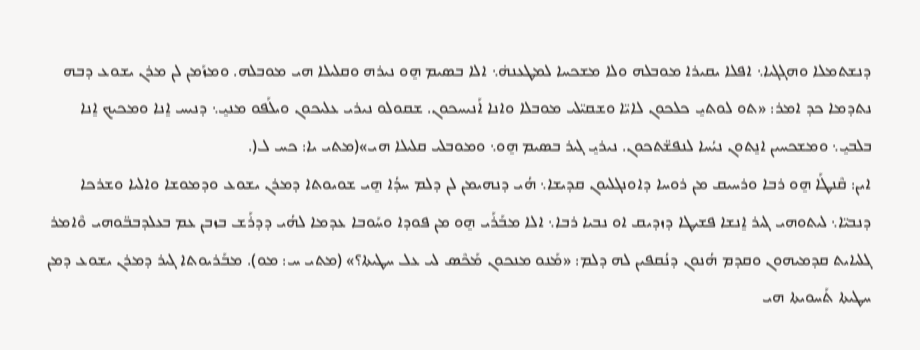ܕܢܫܬܡܠܐ ܘܗܓܓܝܐ܆ ܐܦܠܐ ܝܩܝܪܐ ܡܘܒܠܗ ܘܠܐ ܡܫܟܚܐ ܠܡܛܥܢܗ̇܆ ܐܠܐ ܒܣܝܡ ܗ̱ܘ ܢܝܪܗ ܘܩܠܝܠܐ ܗܝ ܡܘܒܠܗ. ܘܡܙܰܡܢ ܠܢ ܡܪܢ ܝܫܘܥ ܕܒܗ ܢܬܕܡܐ ܟܕ ܐܡܪ: «ܬܘ ܠܘܬܝ̱ ܟܠܟܘܢ ܠܐܝ̈ܐ ܘܫܩܝ̈ܠܝ ܡܘܒܠܐ ܘܐܢܐ ܐܰܢܝܚܟܘܢ. ܫܩܘܠܘ ܢܝܪܝ ܥܠܝܟܘܢ ܘܝܠܰܦܘ ܡܢܝ̱܆ ܕܢܝܚ ܐ̱ܢܐ ܘܡܟܝܟ ܐ̱ܢܐ ܒܠܒܝ̱܆ ܘܡܫܟܚܝܢ ܐܢ̱ܬܘܢ ܢܝܳܚܐ ܠܢܦܫ̈ܬܟܘܢ. ܢܝܪܝ̱ ܓܝܪ ܒܣܝܡ ܗ̱ܘ܆ ܘܡܘܒܠܝ ܩܠܝܠܐ ܗܝ»(ܡܬܝ ܝܐ: ܟܚ ܠ(.
ܐܝܢ: ܩܶܢܛܰܐ ܗ̱ܘ ܪܒܐ ܘܪܚܝܩ ܡܢ ܪܘܚܐ ܕܐܘܢܓܠܝܘܢ ܩܕܝܫܐ܆ ܗܳܝ ܕܢܗܝܡܢ ܠܢ ܕܠܡ ܚܕܳܐ ܗ̱ܝ ܫܘܝܘܬܐ ܕܡܪܢ ܝܫܘܥ ܘܕܡܘܫܐ ܘܐܠܝܐ ܘܫܪܟܐ ܕܢܒܝ̈ܐ܆ ܠܝܬܘܗܝ ܓܝܪ ܐ̱ܢܫܐ ܦܫܝܛܐ ܕܙܕܝܩ ܐܘ ܢܒܝܐ ܪܒܐ܆ ܐܠܐ ܡܒܰܪܰܝ ܗ̱ܘ ܡܢ ܦܘܕܐ ܘܚܰܘܒܐ ܥܕܡܐ ܠܗܳܝ ܕܕܪܰܫ ܒܙܒܢ ܥܡ ܒܥܠܕܒܒ̈ܘܗܝ ܘܶܐܡܪ ܓܠܝܐܝܬ ܩܕܡܝܗܘܢ ܘܩܕܡ ܗܳܢܘܢ ܕܢܳܩܦܝܢ ܠܗ ܕܠܡ: «ܡܰܢܘ ܡܢܟܘܢ ܡܰܟܶܣ ܠܝ ܥܠ ܚܛܝܬܐ؟» (ܡܬܝ ܚ: ܡܘ). ܡܒܰܪܝܘܬܐ ܓܝܪ ܕܡܪܢ ܝܫܘܥ ܕܡܢ ܚܛܝܬܐ ܬܰܚܘܝܬܐ ܗܝ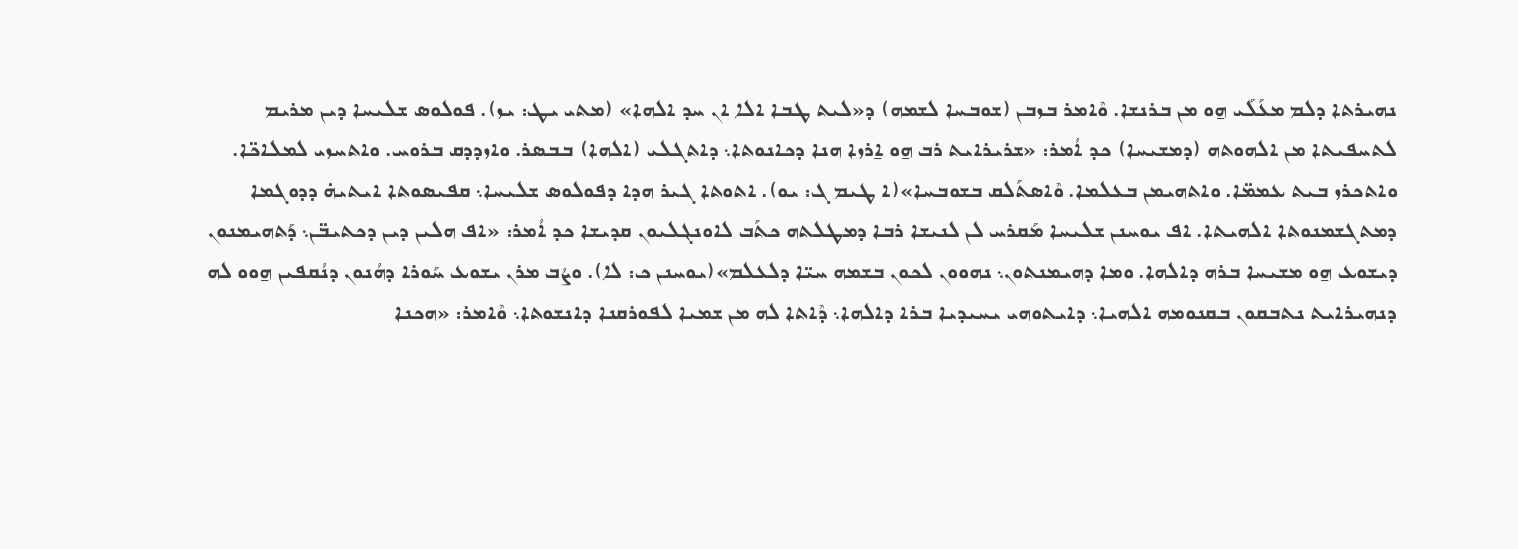ܢܗܝܪܬܐ ܕܠܡ ܡܥܰܠܰܝ ܗ̱ܘ ܡܢ ܒܪܢܫܐ. ܘܶܐܡܪ ܒܙܒܢ (ܫܘܒܚܐ ܠܫܡܗ) ܕ«ܠܝܬ ܛܒܐ ܐܠܐ ܐܢ ܚܕ ܐܠܗܐ» (ܡܬܝ ܝܛ: ܝܙ). ܦܘܠܘܣ ܫܠܝܚܐ ܕܝܢ ܡܪܝܡ ܠܬܚܦܝܬܐ ܡܢ ܐܠܗܘܬܗ (ܕܡܫܝܚܐ) ܟܕ ܐܳܡܪ: «ܫܪܝܪܐܝܬ ܪܒ ܗ̱ܘ ܐ̱ܪܙܐ ܗܢܐ ܕܟܐܢܘܬܐ܆ ܕܐܬܓܠܝ (ܐܠܗܐ) ܒܒܣܪ. ܘܐܙܕܕܩ ܒܪܘܚ. ܘܐܬܚܙܝ ܠܡܠܐܟ̈ܐ. ܘܐܬܟܪܙ ܒܝܬ ܥܡܡ̈ܐ. ܘܐܬܗܝܡܢ ܒܥܠܡܐ. ܘܶܐܣܬܰܠܩ ܒܫܘܒܚܐ»(ܐ ܛܝܡ ܓ: ܝܘ). ܐܬܘܬܐ ܓܝܪ ܗܕܐ ܕܦܘܠܘܣ ܫܠܝܚܐ܆ ܩܦܝܣܘܬܐ ܐܝܬܝܗ̇ ܕܕܘܓܡܐ ܕܡܬܓܫܡܢܘܬܐ ܐܠܗܝܬܐ. ܐܦ ܝܘܚܢܢ ܫܠܝܚܐ ܡܰܩܪܚ ܠܢ ܠܢܝܫܐ ܪܒܐ ܕܡܛܠܬܗ ܟܬܰܒ ܠܐܘܢܓܠܝܘܢ ܩܕܝܫܐ ܟܕ ܐܳܡܪ: «ܐܦ ܗܠܝܢ ܕܝܢ ܕܟܬܝܒ̈ܢ܆ ܕܰܬܗܝܡܢܘܢ ܕܝܫܘܥ ܗ̱ܘ ܡܫܝܚܐ ܒܪܗ ܕܐܠܗܐ. ܘܡܐ ܕܗܝܡܢܬܘܢ܆ ܢܗܘܘܢ ܠܟܘܢ ܒܫܡܗ ܚܝ̈ܐ ܕܠܥܠܡ»(ܝܘܚܢܢ ܟ: ܠܐ). ܘܨܳܒ ܡܪܢ ܝܫܘܥ ܚܰܘܪܐ ܕܗܳܢܘܢ ܕܢܳܩܦܝܢ ܗ̱ܘܘ ܠܗ ܕܢܗܝܪܐܝܬ ܢܬܒܩܘܢ ܒܩܢܘܡܗ ܐܠܗܝܐ܆ ܕܐܝܬܘܗܝ ܝܚܝܕܝܐ ܒܪܐ ܕܐܠܗܐ܆ ܕܶܐܬܐ ܠܗ ܡܢ ܫܡܝܐ ܠܦܘܪܩܢܐ ܕܐܢܫܘܬܐ܆ ܘܶܐܡܪ: «ܗܟܢܐ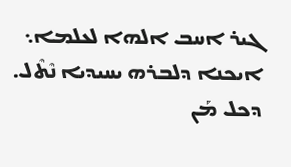ܓܝܪ ܐܚܒ ܐܠܗܐ ܠܥܠܡܐ܆ ܐܝܟܢܐ ܕܠܒܪܗ ܝܚܝܕܝܐ ܢܶܬܶܠ. ܕܟܠ ܡܰܢ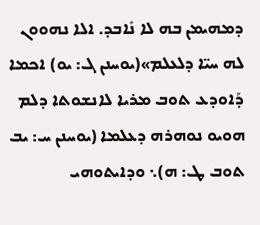ܕܡܗܝܡܢ ܒܗ ܠܐ ܢܺܐܒܕ. ܐܠܐ ܢܗܘܘܢ ܠܗ ܚܝ̈ܐ ܕܠܥܠܡ»(ܝܘܚܢܢ ܓ: ܝܘ) ܐܟܡܐ ܕܰܐܘܕܥ ܬܘܒ ܡܪܝܐ ܠܐܢܫܘܬܐ ܕܠܡ ܗܘܝܘ ܢܘܗܪܗ ܕܥܠܡܐ (ܝܘܚܢܢ ܚ: ܝܒ ܬܘܒ ܛ: ܗ)܆ ܘܕܐܝܬܘܗܝ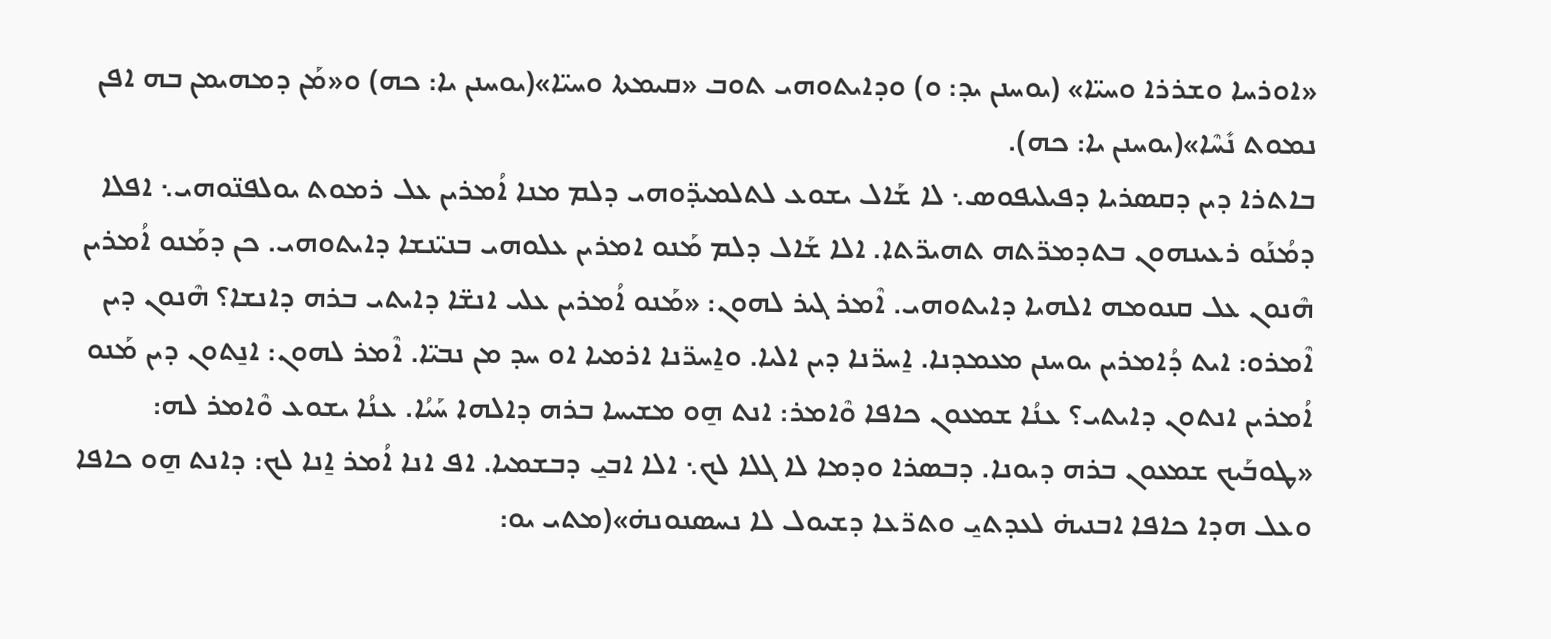«ܐܘܪܚܐ ܘܫܪܪܐ ܘܚܝ̈ܐ» (ܝܘܚܢܢ ܝܕ: ܘ) ܘܕܐܝܬܘܗܝ ܬܘܒ «ܩܝܡܬܐ ܘܚܝ̈ܐ»(ܝܘܚܢܢ ܝܐ: ܟܗ) ܘ«ܡܰܢ ܕܡܗܝܡܢ ܒܗ ܐܦܢ ܢܡܘܬ ܢܺܚܶܐ»(ܝܘܚܢܢ ܝܐ: ܟܗ).
ܒܐܬܪܐ ܕܝܢ ܕܩܣܪܝܐ ܕܦܝܠܝܦܘܣ܆ ܠܐ ܫܰܐܠ ܝܫܘܥ ܠܬܠܡܝܕ̈ܘܗܝ ܕܠܡ ܡܢܐ ܐܳܡܪܝܢ ܥܠ ܪܡܘܬ ܝܘܠܦܢ̈ܘܗܝ܆ ܐܦܠܐ ܕܡܳܢܰܘ ܪܥܝܢܗܘܢ ܒܬܕܡܪ̈ܬܗ ܬܗܝܪ̈ܬܐ. ܐܠܐ ܫܰܐܠ ܕܠܡ ܡܰܢܘ ܐܡܪܝܢ ܥܠܘܗܝ ܒܢܝ̈ܢܫܐ ܕܐܝܬܘܗܝ. ܟܢ ܕܡܰܢܘ ܐܳܡܪܝܢ ܗܶܢܘܢ ܥܠ ܩܢܘܡܗ ܐܠܗܝܐ ܕܐܝܬܘܗܝ. ܐܶܡܪ ܓܝܪ ܠܗܘܢ: «ܡܰܢܘ ܐܳܡܪܝܢ ܥܠܝ ܐܢܫ̈ܐ ܕܐܝܬܝ ܒܪܗ ܕܐܢܫܐ؟ ܗܶܢܘܢ ܕܝܢ ܐܶܡܪܘ: ܐܝܬ ܕܳܐܡܪܝܢ ܝܘܚܢܢ ܡܥܡܕܢܐ. ܐ̱ܚܪ̈ܢܐ ܕܝܢ ܐܠܝܐ. ܘܐ̱ܚܪ̈ܢܐ ܐܪܡܝܐ ܐܘ ܚܕ ܡܢ ܢܒܝ̈ܐ. ܐܶܡܪ ܠܗܘܢ: ܐܢ̱ܬܘܢ ܕܝܢ ܡܰܢܘ ܐܳܡܪܝܢ ܐܢܬܘܢ ܕܐܝܬܝ؟ ܥܢܳܐ ܫܡܥܘܢ ܟܐܦܐ ܘܶܐܡܪ: ܐܢܬ ܗ̱ܘ ܡܫܝܚܐ ܒܪܗ ܕܐܠܗܐ ܚܰܝܳܐ. ܥܢܳܐ ܝܫܘܥ ܘܶܐܡܪ ܠܗ: «ܛܘܒܰܝܟ ܫܡܥܘܢ ܒܪܗ ܕܝܘܢܐ. ܕܒܣܪܐ ܘܕܡܐ ܠܐ ܓܠܐ ܠܟ܆ ܐܠܐ ܐܒܝ̱ ܕܒܫܡܝܐ. ܐܦ ܐܢܐ ܐܳܡܪ ܐ̱ܢܐ ܠܟ: ܕܐܢܬ ܗ̱ܘ ܟܐܦܐ ܘܥܠ ܗܕܐ ܟܐܦܐ ܐܒܢܝܗ̇ ܠܥܕܬܝ̱ ܘܬܪ̈ܥܐ ܕܫܝܘܠ ܠܐ ܢܚܣܢܘܢܗ̇»(ܡܬܝ ܝܘ: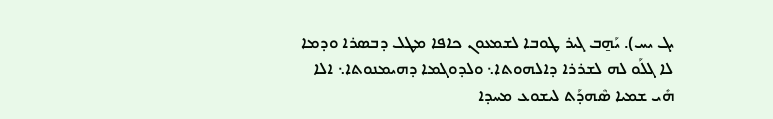ܝܓ ܝܚ). ܝܰܗ̱ܒ ܓܝܪ ܛܘܒܐ ܠܫܡܥܘܢ ܟܐܦܐ ܡܛܠ ܕܒܣܪܐ ܘܕܡܐ ܠܐ ܓܠܰܘ ܠܗ ܠܫܪܪܐ ܕܐܠܗܘܬܐ܆ ܘܠܕܘܓܡܐ ܕܗܝܡܢܘܬܐ܆ ܐܠܐ ܗܺܝ ܫܡܝܐ ܣܶܗܕܰܬ ܠܝܫܘܥ ܡܚܕܐ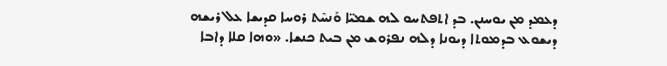ܕܥܡܕ ܡܢ ܝܘܚܢܢ. ܒܕ ܐܬܦܬܚܘ ܠܗ ܫܡܝ̈ܐ ܘܰܢܚܶܬ ܪܘܚܐ ܩܕܝܫܐ ܥܠ ܪܝܫܗ ܕܝܫܘܥ ܒܕܡܘܬܐ ܕܝܘܢܐ ܕܠܗ ܢܦܪܘܫ ܡܢ ܒܝܬ ܟܢܫܐ. «ܘܗܐ ܩܠܐ ܕܐܒܐ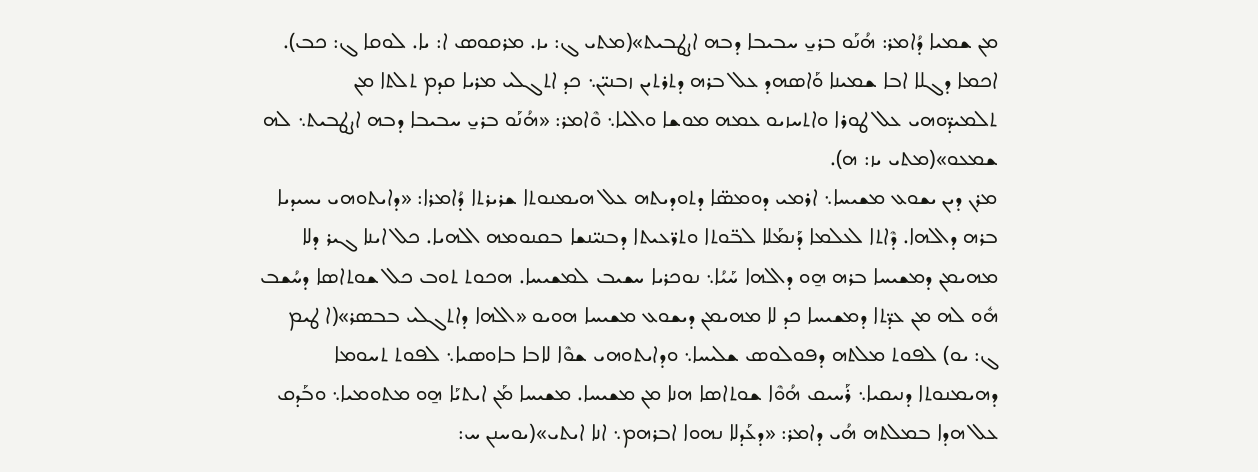ܡܢ ܫܡܝܐ ܕܳܐܡܪ: ܗܳܢܰܘ ܒܪܝ̱ ܚܒܝܒܐ ܕܒܗ ܐܨܛܒܝܬ»(ܡܬܝ ܓ: ܝܙ. ܡܪܩܘܣ ܐ: ܝܐ. ܠܘܩܐ ܓ: ܟܒ). ܐܟܡܐ ܕܓܠܐ ܐܒܐ ܫܡܝܢܐ ܘܰܐܣܗܕ ܥܠ ܒܪܗ ܕܬܪܬܝܢ ܙܒܢܝ̈ܢ܆ ܟܕ ܐܬܓܠܝ ܡܪܝܐ ܩܕܡ ܬܠܬܐ ܡܢ ܬܠܡܝܕ̈ܘܗܝ ܥܠ ܛܘܪܐ ܘܐܬܚܙܝܘ ܥܡܗ ܡܘܫܐ ܘܐܠܝܐ܆ ܘܶܐܡܪ: «ܗܳܢܰܘ ܒܪܝ̱ ܚܒܝܒܐ ܕܒܗ ܐܨܛܒܝܬ܆ ܠܗ ܫܡܥܘ»(ܡܬܝ ܝܙ: ܗ).
ܡܪܢ ܕܝܢ ܝܫܘܥ ܡܫܝܚܐ܆ ܐܪܡܝ ܕܘܡܣ̈ܐ ܕܬܘܕܝܬܗ ܥܠ ܗܝܡܢܘܬܐ ܫܪܝܪܬܐ ܕܳܐܡܪܐ: «ܕܐܝܬܘܗܝ ܝܚܝܕܝܐ ܒܪܗ ܕܐܠܗܐ. ܕܶܐܬܐ ܠܥܠܡܐ ܕܰܢܡܰܠܐ ܠܒ̈ܘܬܐ ܘܬܪ̈ܥܝܬܐ ܕܒܢܝ̈ܢܫܐ ܒܩܢܘܡܗ ܐܠܗܝܐ. ܟܠ ܐܝܢܐ ܓܝܪ ܕܠܐ ܡܗܝܡܢ ܕܡܫܝܚܐ ܒܪܗ ܗ̱ܘ ܕܐܠܗܐ ܚܰܝܳܐ܆ ܢܘܟܪܝܐ ܚܫܝܒ ܠܡܫܝܚܐ. ܗܟܘܬ ܬܘܒ ܟܠ ܫܘܬܐܣܐ ܕܚܳܫܒ ܗܽܘ ܠܗ ܡܢ ܥܕ̈ܬܐ ܕܡܫܝܚܐ ܟܕ ܠܐ ܡܗܝܡܢ ܕܝܫܘܥ ܡܫܝܚܐ ܗܘܝܘ «ܐܠܗܐ ܕܐܬܓܠܝ ܒܒܣܪ»(ܐ ܛܝܡ ܓ: ܝܘ) ܠܦܘܬ ܡܠܬܗ ܕܦܘܠܘܣ ܫܠܝܚܐ܆ ܘܕܐܝܬܘܗܝ ܫܘܶܐ ܠܐܒܐ ܒܐܘܣܝܐ܆ ܠܦܘܬ ܬܚܘܡܐ ܕܗܝܡܢܘܬܐ ܕܢܝܩܝܐ܆ ܪܰܚܝܩ ܗܳܘܶܐ ܫܘܬܐܣܐ ܗܢܐ ܡܢ ܡܫܝܚܐ. ܡܫܝܚܐ ܡܰܢ ܐܝܬܝܰܐ ܗ̱ܘ ܡܬܘܡܝܐ܆ ܘܒܰܕܩ ܥܠ ܗܕܐ ܒܡܠܬܗ ܗܳܝ ܕܐܡܪ: «ܕܥܰܕܠܐ ܢܗܘܐ ܐܒܪܗܡ܆ ܐܢܐ ܐܝܬܝ»(ܝܘܚܢܢ ܚ: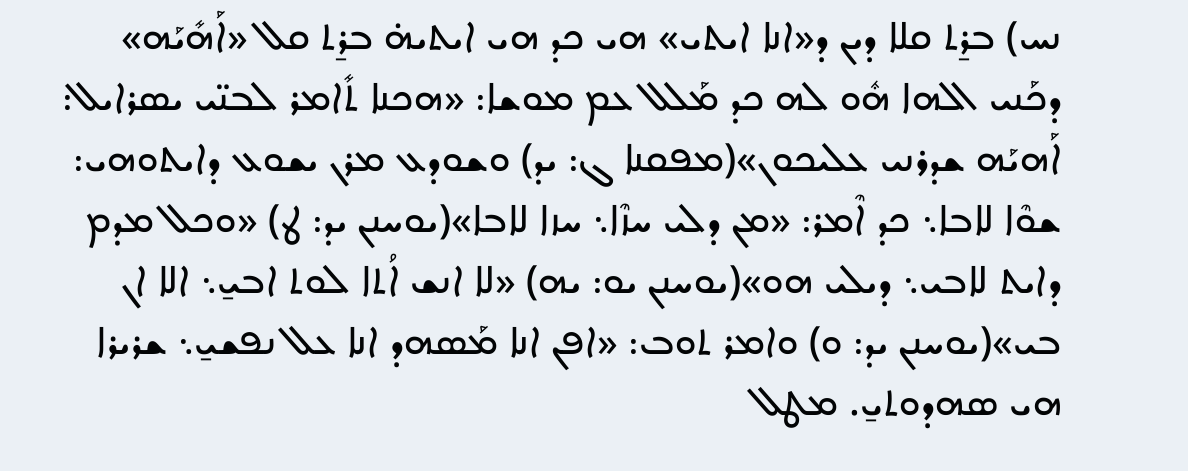ܢܚ) ܒܪ̱ܬ ܩܠܐ ܕܝܢ ܕ«ܐܢܐ ܐܝܬܝ» ܗܝ ܟܕ ܗܝ ܐܝܬܝܗ̇ ܒܪ̱ܬ ܩܠ «ܐܰܗܺܝܰܗ» ܕܟܰܢܝ ܐܠܗܐ ܗܽܘ ܠܗ ܟܕ ܡܰܠܠ ܥܡ ܡܘܫܐ: «ܗܟܢܐ ܬܺܐܡܪ ܠܒܢ̈ܝ ܝܣܪܐܝܠ: ܐܰܗܝܰܗ ܫܕܪܢܝ ܥܠܝܟܘܢ»(ܡܦܩܢܐ ܓ: ܝܕ) ܘܫܘܕܥ ܡܪܢ ܝܫܘܥ ܕܐܝܬܘܗܝ: ܫܘܶܐ ܠܐܒܐ܆ ܟܕ ܐܶܡܪ: «ܡܢ ܕܠܝ ܚܙܶܐ܆ ܚܙܐ ܠܐܒܐ»(ܝܘܚܢܢ ܝܕ: ܛ) «ܘܟܠ ܡܕܡ ܕܐܝܬ ܠܐܒܝ܆ ܕܝܠܝ ܗܘ»(ܝܘܚܢܢ ܝܘ: ܝܗ) «ܠܐ ܐܢܫ ܐܳܬܐ ܠܘܬ ܐܒܝ̱܆ ܐܠܐ ܐܢ ܒܝ»(ܝܘܚܢܢ ܝܕ: ܘ) ܘܐܡܪ ܬܘܒ: «ܐܦܢ ܐܢܐ ܡܰܣܗܕ ܐܢܐ ܥܠ ܢܦܫܝ̱܆ ܫܪܝܪܐ ܗܝ ܣܗܕܘܬܝ̱. ܡܛܠ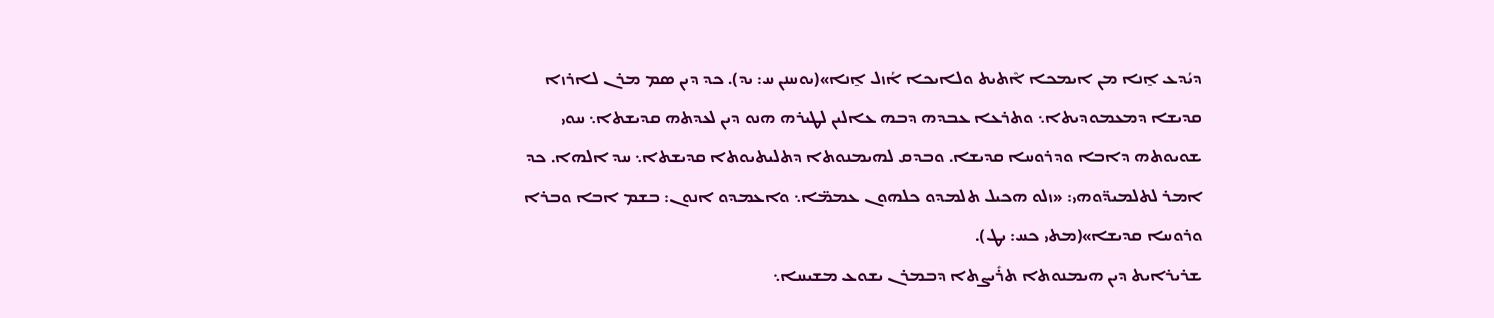ܕܝܳܕܥ ܐ̱ܢܐ ܡܢ ܐܝܡܟܐ ܐܶܬܝܬ ܘܠܐܝܟܐ ܐܳܙܠ ܐ̱ܢܐ»(ܝܘܚܢܢ ܚ: ܝܕ). ܟܕ ܕܝܢ ܣܡ ܡܪܢ ܠܐܪܙܐ ܩܕܝܫܐ ܕܡܥܡܘܕܝܬܐ܆ ܘܬܪܥܐ ܥܒܕܗ ܕܒܗ ܥܐܠܝܢ ܠܛܝܪܗ ܗܢܘ ܕܝܢ ܠܥܕܬܗ ܩܕܝܫܬܐ܆ ܚܘܝ ܫܘܝܘܬܗ ܕܐܒܐ ܘܕܪܘܚܐ ܩܕܝܫܐ. ܘܒܕܩ ܠܗܝܡܢܘܬܐ ܕܬܠܝܬܝܘܬܐ ܩܕܝܫܬܐ܆ ܚܕ ܐܠܗܐ. ܟܕ ܐܡܪ ܠܬܠܡܝܕ̈ܘܗܝ: «ܙܠܘ ܗܟܝܠ ܬܠܡܕܘ ܟܠܗܘܢ ܥܡܡ̈ܐ܆ ܘܐܥܡܕܘ ܐܢܘܢ: ܒܫܡ ܐܒܐ ܘܒܪܐ ܘܪܘܚܐ ܩܕܝܫܐ»(ܡܬܝ ܟܚ: ܝܛ).
ܫܪܝܪܐܝܬ ܕܝܢ ܗܝܡܢܘܬܐ ܬܪܺܝܨܬܐ ܕܒܡܪܢ ܝܫܘܥ ܡܫܝܚܐ܆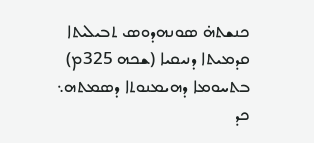ܟܢܫܬܗ̇ ܣܘܢܗܕܘܣ ܬܒܝܠܝܬܐ ܩܕܡܝܬܐ ܕܢܝܩܝܐ (ܫܟܗ 325ܡ) ܒܬܚܘܡܐ ܕܗܝܡܢܘܬܐ ܕܣܡܬܗ܆ ܟܕ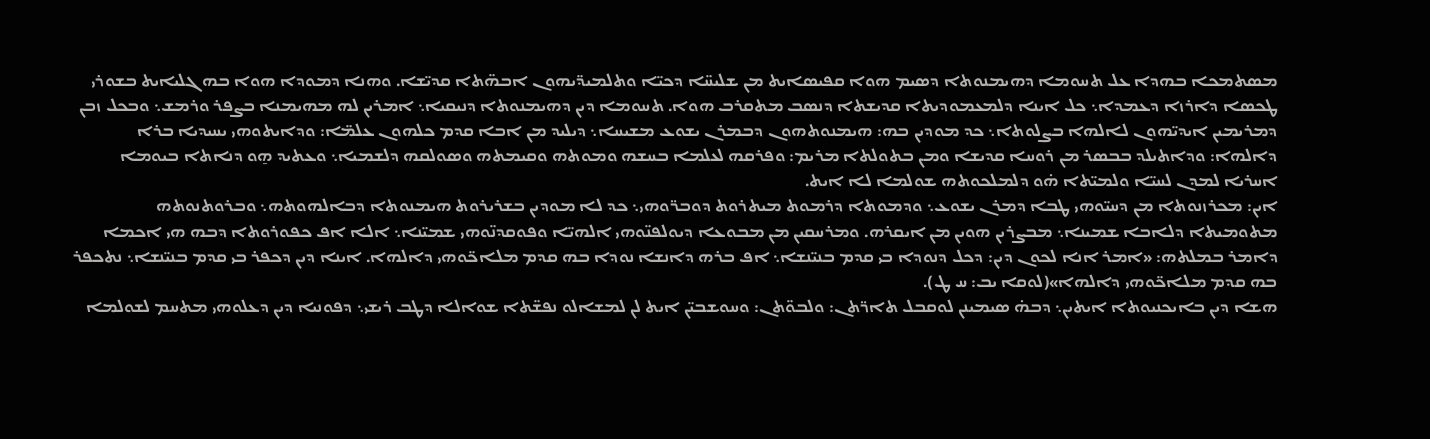ܡܣܬܡܟܐ ܒܗܕܐ ܥܠ ܬܚܘܡܐ ܕܗܝܡܢܘܬܐ ܕܣܝܡ ܗܘܐ ܩܦܝܣܐܝܬ ܡܢ ܫܠܝܚ̈ܐ ܕܟܝ̈ܐ ܘܬܠܡܝܕ̈ܝܗܘܢ ܐܒܗ̈ܬܐ ܩܕܝ̈ܫܐ. ܘܗܢܐ ܕܡܘܕܐ ܗܘܐ ܒܗ ܓܠܝܐܝܬ ܒܫܘܪܝ ܛܟܣܐ ܕܐܪܙܐ ܕܥܡܕܐ܆ ܟܠ ܐܝܢܐ ܕܠܡܥܡܘܕܝܬܐ ܩܕܝܫܬܐ ܕܢܣܒ ܡܬܩܪܒ ܗܘܐ. ܬܚܘܡܐ ܕܝܢ ܕܗܝܡܢܘܬܐ ܕܢܝܩܝܐ܆ ܐܡܪܝܢ ܠܗ ܡܗܝܡܢܐ ܒܨܦܪ ܘܪܡܫ܆ ܘܒܟܠ ܙܒܢ ܕܡܪܝܡܝܢ ܐܝܕܝ̈ܗܘܢ ܠܐܠܗܐ ܒܨܠܘܬܐ܆ ܟܕ ܡܘܕܝܢ ܒܗ: ܗܝܡܢܘܬܗܘܢ ܕܒܡܪܢ ܝܫܘܥ ܡܫܝܚܐ܆ ܕܝܠܝܕ ܡܢ ܐܒܐ ܩܕܡ ܟܠܗܘܢ ܥܠܡ̈ܐ: ܘܕܐܝܬܘܗܝ ܝܚܝܕܝܐ ܒܪܐ ܕܐܠܗܐ: ܘܕܐܬܝܠܕ ܒܒܣܪ ܡܢ ܪܘܚܐ ܩܕܝܫܐ ܘܡܢ ܒܬܘܠܬܐ ܡܪܝܡ: ܘܦܪܩܗ ܠܥܠܡܐ ܒܚܫܗ ܘܡܘܬܗ ܘܩܝܡܬܗ ܘܣܘܠܩܗ ܕܠܫܡܝܐ܆ ܘܥܬܝܕ ܗ̱ܘ ܕܢܐܬܐ ܒܝܘܡܐ ܐܚܪܝܐ ܠܡܕܢ ܠܚܝ̈ܐ ܘܠܡܝ̈ܬܐ ܗ̇ܘ ܕܠܡܠܟܘܬܗ ܫܘܠܡܐ ܠܐ ܐܝܬ.
ܐܝܢ: ܡܟܪܙܢܘܬܐ ܡܢ ܕܚܝ̈ܘܗܝ ܛܒܐ ܕܡܪܢ ܝܫܘܥ܆ ܘܕܡܘܬܐ ܕܪܡܘܬ ܡܝܬܪܘܬ ܕܘܒܪ̈ܘܗܝ܆ ܟܕ ܠܐ ܡܘܕܝܢ ܒܫܪܝܪܘܬ ܗܝܡܢܘܬܐ ܕܒܐܠܗܘܬܗ܆ ܘܒܪܘܬܢܘܬܗ ܡܬܘܡܝܬܐ ܕܠܐܒܐ ܫܡܝܢܐ܆ ܡܒܨܪܝܢ ܗܘܝܢ ܡܢ ܐܝܩܪܗ. ܘܡܪܚܩܝܢ ܡܢ ܡܒܘܥܐ ܕܝܘܠܦܢ̈ܘܗܝ ܐܠܗܝ̈ܐ ܘܦܘܩܕܢ̈ܘܗܝ ܫܡܝ̈ܢܐ܆ ܐܠܐ ܐܦ ܟܦܘܪܘܬܐ ܕܒܗ ܗܝ ܐܟܡܐ ܕܐܡܪ ܒܡܠܬܗ: «ܐܡܪ ܐܢܐ ܠܟܘܢ ܕܝܢ: ܕܟܠ ܕܢܘܕܐ ܒܝ ܩܕܡ ܒܢܝ̈ܢܫܐ܆ ܐܦ ܒܪܗ ܕܐܢܫܐ ܢܘܕܐ ܒܗ ܩܕܡ ܡܠܐܟ̈ܘܗܝ ܕܐܠܗܐ. ܐܝܢܐ ܕܝܢ ܕܟܦܪ ܒܝ ܩܕܡ ܒܢܝ̈ܢܫܐ܆ ܢܬܟܦܪ ܒܗ ܩܕܡ ܡܠܐܟ̈ܘܗܝ ܕܐܠܗܐ»(ܠܘܩܐ ܝܒ: ܚ ܛ).
ܗܫܐ ܕܝܢ ܒܐܝܟܢܝܘܬܐ ܐܝܬܝܢ܆ ܕܒܗ̇ ܣܝܡܝܢܢ ܠܘܩܒܠ ܬܐܪ̈ܬܢ: ܘܠܒܘ̈ܬܢ: ܘܚܘܫܒܝ̈ܢ ܐܝܬ ܠܢ ܠܡܫܐܠܘ ܢܦܫ̈ܬܐ ܫܘܐܠܐ ܕܛܒ ܪܝܫܝ܆ ܕܦܘܢܝܐ ܕܝܢ ܕܥܠܘܗܝ ܡܬܚܡ ܠܫܘܠܡܐ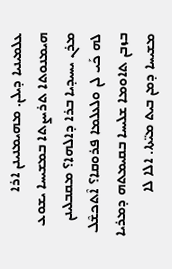ܥܠܡܝܢܝܐ ܕܝܠܢ. ܡܗܝܡܢܝܢܢ ܐܪܐ ܗܝܡܢܘܬܐ ܬܪܝܨܬܐ ܒܡܫܝܚܐ ܝܫܘܥ ܡܪܢ ܝܚܝܕܝܐ ܒܪܐ ܕܐܠܗܐ؟ ܡܩܒܠܝܢܢ ܠܗ ܟܰܝ ܠܢ ܘܠܥܠܡܐ ܦܪܘܩܐ؟ ܐܶܬܟܫܶܠ ܒܙܒܢ ܬܐܘܡܐ ܫܠܝܚܐ ܒܩܝܡܬܗ ܕܡܪܝܐ ܡܫܝܚܐ ܕܡܢ ܒܝܬ ܡܝ̈ܬܐ. ܐܠܐ ܠܐ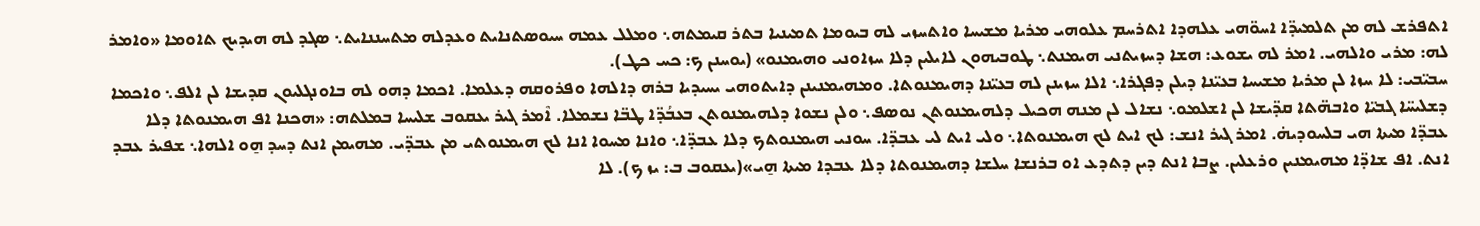ܐܬܦܪܫ ܠܗ ܡܢ ܬܠܡܝܕ̈ܐ ܐܚܘ̈ܗܝ ܥܠܗܕܐ ܐܬܪܚܡ ܥܠܘܗܝ ܡܪܝܐ ܡܫܝܚܐ ܘܐܬܚܙܝ ܠܗ ܒܝܘܡܐ ܬܡܝܢܝܐ ܒܬܪ ܩܝܡܬܗ܆ ܘܡܠܠ ܥܡܗ ܚܝܘܣܬܢܐܝܬ ܘܥܕܠܗ ܡܬܚܢܢܐܝܬ܆ ܣܓܕ ܠܗ ܗܝܕܝܟ ܬܐܘܡܐ «ܘܐܡܪ ܠܗ: ܡܪܝ ܘܐܠܗܝ. ܐܡܪ ܠܗ ܝܫܘܥ: ܗܫܐ ܕܚܙܝܬܢܝ ܗܝܡܢܬ܆ ܛܘܒܝܗܘܢ ܠܐܝܠܝܢ ܕܠܐ ܚܙܐܘܢܝ ܘܗܝܡܢܘ» (ܝܘܚܢܢ ܟ: ܟܚ ܟܛ).
ܚܒܝ̈ܒܝ: ܠܐ ܚܙܐ ܠܢ ܡܪܝܐ ܡܫܝܚܐ ܒܥܝ̈ܢܐ ܕܝܠܢ ܕܦܓܪܐ܆ ܐܠܐ ܚܙܝܢܢ ܠܗ ܒܥܝ̈ܢܐ ܕܗܝܡܢܘܬܐ. ܘܡܗܝܡܢܝܢܢ ܕܐܝܬܘܗܝ ܝܚܝܕܝܐ ܒܪܗ ܕܐܠܗܐ ܘܦܪܘܩܗ ܕܥܠܡܐ. ܐܟܡܐ ܕܗܘ ܠܗ ܒܐܘܢܓܠܝܘܢ ܩܕܝܫܐ ܠܢ ܐܠܦ܆ ܘܐܟܡܐ ܕܫܠܝܚ̈ܐ ܓܒܝ̈ܐ ܘܐܒܗ̈ܬܐ ܩܕ̈ܝܫܐ ܠܢ ܐܫܠܡܘ܆ ܢܫܐܠ ܠܢ ܡܢܗ ܗܟܝܠ ܕܠܗܝܡܢܘܬܢ ܢܘܣܦ܆ ܘܠܢ ܢܫܘܐ ܕܠܗܝܡܢܘܬܢ ܒܥܒܳܕ̈ܐ ܛܒ̈ܐ ܢܫܡܠܐ. ܐܶܡܪ ܓܝܪ ܝܥܩܘܒ ܫܠܝܚܐ ܒܡܠܬܗ: «ܗܟܢܐ ܐܦ ܗܝܡܢܘܬܐ ܕܠܐ ܥܒܕ̈ܐ ܡܝܬܐ ܗܝ ܒܠܚܘܕܝܗ̇. ܐܡܪ ܓܝܪ ܐܢܫ: ܠܟ ܐܝܬ ܠܟ ܗܝܡܢܘܬܐ܆ ܘܠܝ ܐܝܬ ܠܝ ܥܒܕ̈ܐ. ܚܘܢܝ ܗܝܡܢܘܬܟ ܕܠܐ ܥܒܕ̈ܐ܆ ܘܐܢܐ ܡܚܘܐ ܐܢܐ ܠܟ ܗܝܡܢܘܬܝ ܡܢ ܥܒܕ̈ܝ. ܡܗܝܡܢ ܐܢܬ ܕܚܕ ܗ̱ܘ ܐܠܗܐ܆ ܫܦܝܪ ܥܒܕ ܐܢܬ. ܐܦ ܫܐܕ̈ܐ ܡܗܝܡܢܝܢ ܘܪܥܠܝܢ. ܨܒܐ ܐܢܬ ܕܝܢ ܕܬܕܥ ܐܘ ܒܪܢܫܐ ܚܠܫܐ ܕܗܝܡܢܘܬܐ ܕܠܐ ܥܒܕܐ ܡܝܬܐ ܗ̱ܝ»(ܝܥܩܘܒ ܒ: ܝܙ ܟ). ܠܐ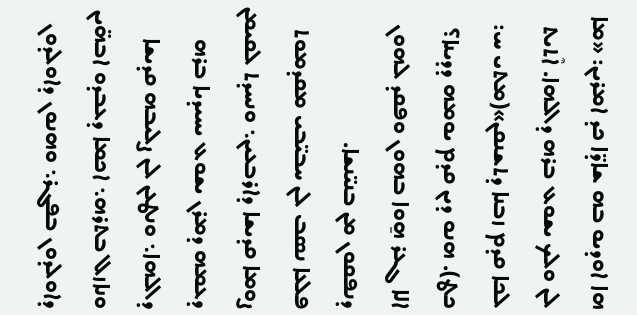ܗܐ ܐܘܕܝܘ ܒܗ ܫܐܕ̈ܐ ܟܕ ܐܡܪܝܢ: «ܡܐ ܠܢ ܘܠܟ ܝܫܘܥ ܒܪܗ ܕܐܠܗܐ. ܐܶܬܝܬ ܠܟܐ ܩܕܡ ܙܒܢܐ ܕܬܫܢܩܢ»(ܡܬܝ ܚ: ܟܛ). ܗܢܘ ܕܝܢ ܩܕܡ ܝܘܡܗ ܕܕܝܢܐ؟ ܐܠܐ ܓܥܪ ܗ̱ܘܐ ܒܗܘܢ ܘܦܩܕ ܠܗܘܢ ܕܢܦܩܘܢ ܡܢ ܒܢܝ̈ܢܫܐ.
ܦܠܥܐ ܢܣܒ ܠܢ ܚܒܝ̈ܒܝ ܡܩܕܡܘܬ ܨܘܡܐ ܩܕܝܫܐ ܕܐܪܒܥܝܢ܆ ܘܢܚܕܬ ܠܩܝܡܢ ܕܥܡܗ ܕܡܪܢ ܝܫܘܥ ܝܚܝܕܝܐ ܒܪܗ ܕܐܠܗܐ܆ ܘܢܛܥܢ ܠܢ ܨܠܝܒܗ ܩܕܝܫܐ ܘܢܐܙܠ ܒܬܪܗ܆ ܐܟܡܐ ܕܥܒܕܘ ܐܒܗ̈ܝܢ ܕܐܘܠܕܘܢ ܒܦܓܪ܆ ܘܗܢܘܢ ܕܐܘܠܕܘܢ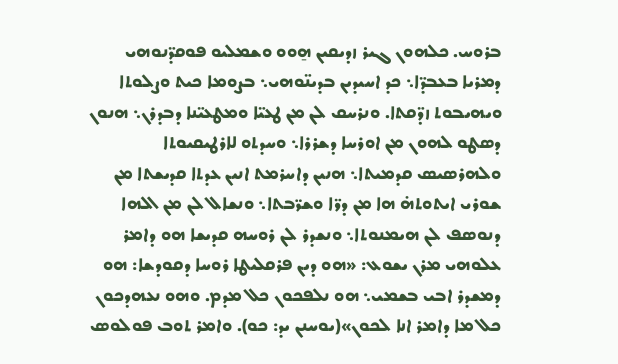ܒܪܘܚ. ܟܠܗܘܢ ܓܝܪ ܙܕܝܩܝܢ ܗ̱ܘܘ ܘܫܡܠܝܘ ܦܘܩܕ̈ܢܘܗܝ ܕܡܪܝܐ ܒܥܒܕ̈ܐ܆ ܟܕ ܐܚܝܕܝܢ ܒܕܝܢ̈ܘܗܝ܆ ܒܨܘܡܐ ܟܝܬ ܘܨܠܘܬܐ ܘܝܗܝܒܘܬ ܙܕ̈ܩܬܐ. ܘܢܪܚܩ ܠܢ ܡܢ ܛܥܝ̈ܐ ܘܡܛܥܝ̈ܢܐ ܕܒܕܪܢ܆ ܗܢܘܢ ܕܣܛܘ ܠܗܘܢ ܡܢ ܐܘܪܚܐ ܕܫܪܪܐ܆ ܘܚܕܬܘ ܠܐܪܛܝܩܝܘܬܐ ܘܠܗܪܣܝܣ ܩܕܡܝܬܐ܆ ܗܢܝܢ ܕܐܚܪܡܬ ܐܢܝܢ ܥܕܬܐ ܩܕܝܫܬܐ ܡܢ ܫܘܪܝ ܐܝܬܘܬܗ̇ ܗܐ ܡܢ ܕܪ̈ܐ ܘܫܪ̈ܒܬܐ܆ ܘܢܫܐܠ ܠܢ ܡܢ ܐܠܗܐ ܕܢܘܣܦ ܠܢ ܗܝܡܢܘܬܐ܆ ܘܢܫܕܪ ܠܢ ܪܘܚܗ ܩܕܝܫܐ ܗܘ ܕܐܡܪ ܥܠܘܗܝ ܡܪܢ ܝܫܘܥ: «ܗܘ ܕܝܢ ܦܪܩܠܝܛܐ ܪܘܚܐ ܕܩܘܕܫܐ: ܗܘ ܕܡܫܕܪ ܐܒܝ ܒܫܡܝ܆ ܗܘ ܢܠܦܟܘܢ ܟܠ ܡܕܡ. ܘܗܘ ܢܥܗܕܟܘܢ ܟܠ ܡܐ ܕܐܡܪ ܐܢܐ ܠܟܘܢ»(ܝܘܚܢܢ ܝܕ: ܟܘ). ܘܐܡܪ ܬܘܒ ܦܘܠܘܣ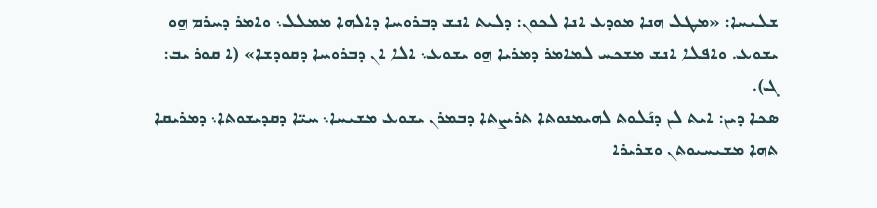ܫܠܝܚܐ: «ܡܛܠ ܗܢܐ ܡܘܕܥ ܐܢܐ ܠܟܘܢ: ܕܠܝܬ ܐܢܫ ܕܒܪܘܚܐ ܕܐܠܗܐ ܡܡܠܠ܆ ܘܐܡܪ ܕܚܪܡ ܗ̱ܘ ܝܫܘܥ. ܘܐܦܠܐ ܐܢܫ ܡܫܟܚ ܠܡܐܡܪ ܕܡܪܝܐ ܗ̱ܘ ܝܫܘܥ܆ ܐܠܐ ܐܢ ܕܒܪܘܚܐ ܕܩܘܕܫܐ» (ܐ ܩܘܪ ܝܒ: ܓ).
ܣܟܐ ܕܝܢ: ܐܝܬ ܠܢ ܕܢܰܠܘܬ ܠܗܝܡܢܘܬܐ ܬܪܝܨܬܐ ܕܒܡܪܢ ܝܫܘܥ ܡܫܝܚܐ܆ ܚܝ̈ܐ ܕܩܕܝܫܘܬܐ܆ ܕܡܪܝܩܐ ܬܗܐ ܡܫܝܚܝܘܬܢ ܘܫܪܝܪܐ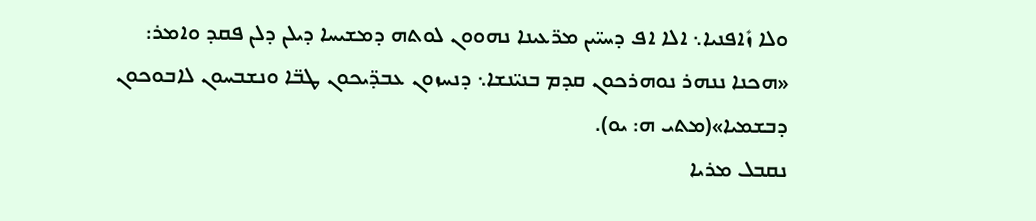ܘܠܐ ܙܺܐܦܢܝܐ܆ ܐܠܐ ܐܦ ܕܚܝ̈ܝܢ ܡܪ̈ܥܝܢܐ ܢܗܘܘܢ ܠܘܬܗ ܕܡܫܝܚܐ ܕܝܠܢ ܕܠܢ ܦܩܕ ܘܐܡܪ: «ܗܟܢܐ ܢܢܗܪ ܢܘܗܪܟܘܢ ܩܕܡ ܒܢܝ̈ܢܫܐ܆ ܕܢܚܙܘܢ ܥܒܕ̈ܝܟܘܢ ܛܒ̈ܐ ܘܢܫܒܚܘܢ ܠܐܒܘܟܘܢ ܕܒܫܡܝܐ»(ܡܬܝ ܗ: ܝܘ).
ܢܩܒܠ ܡܪܝܐ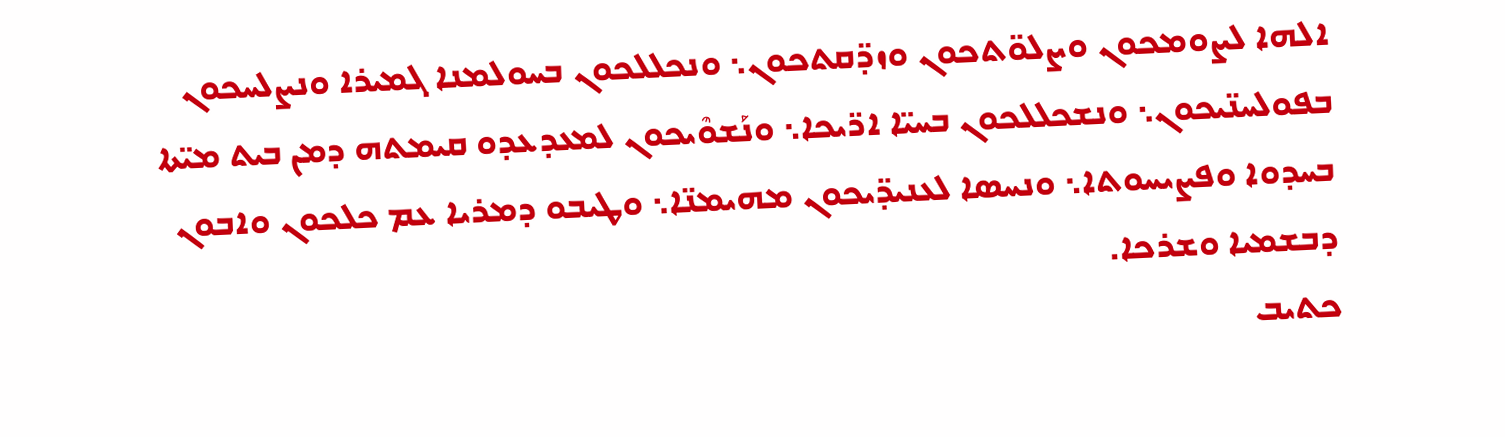ܐܠܗܐ ܠܨܘܡܟܘܢ ܘܨܠܘ̈ܬܟܘܢ ܘܙܕ̈ܩܬܟܘܢ܆ ܘܢܟܠܠܟܘܢ ܒܚܘܠܡܢܐ ܓܡܝܪܐ ܘܢܨܠܚܟܘܢ ܒܦܘܠܚܢ̈ܝܟܘܢ܆ ܘܢܫܟܠܠܟܘܢ ܒܚܝ̈ܐ ܐܪ̈ܝܟܐ܆ ܘܢܰܫܘܶܝܟܘܢ ܠܡܥܕܥܕܘ ܩܝܡܬܗ ܕܡܢ ܒܝܬ ܡܝ̈ܬܐ ܒܚܕܘܐ ܘܦܨܝܚܘܬܐ܆ ܘܢܚܣܐ ܠܥܢܝܕ̈ܝܟܘܢ ܡܗܝܡܢ̈ܐ܆ ܘܛܝܒܘ ܕܡܪܝܐ ܥܡ ܟܠܟܘܢ ܘܐܒܘܢ ܕܒܫܡܝܐ ܘܫܪܟܐ.
ܟܬܝܒ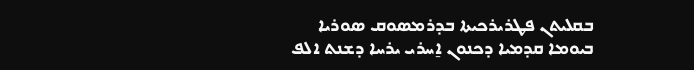ܒܩܠܝܬܢ ܦܛܪܝܪܟܝܬܐ ܒܕܪܡܣܘܩ ܣܘܪܝܐ
ܒܝܘܡܐ ܩܕܡܝܐ ܕܟܢܘܢ ܐ̱ܚܪܝ ܝܪܚܐ ܕܫܢܬ ܐܠܦ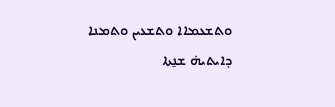ܘܬܫܥܡܐܐ ܘܬܫܥܝܢ ܘܬܡܢܐ
ܕܐܝܬܝܗ̇ ܫܢ̱ܬܐ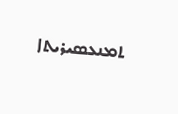ܬܡܢܥܣܝܪܝܬܐ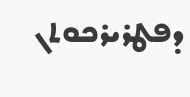ܕܦܛܪܝܪܟܘܬܢ